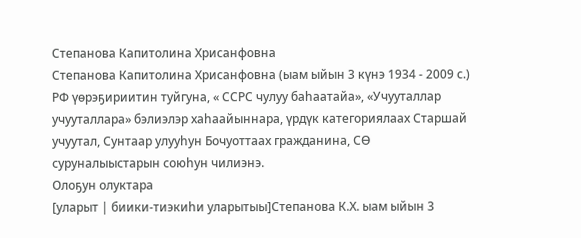Степанова Капитолина Хрисанфовна
Степанова Капитолина Хрисанфовна (ыам ыйын 3 күнэ 1934 - 2009 с.) РФ үөрэҕириитин туйгуна, « ССРС чулуу баһаатайа», «Учууталлар учууталлара» бэлиэлэр хаһаайыннара, үрдүк категориялаах Старшай учуутал, Сунтаар улууһун Бочуоттаах гражданина, СӨ суруналыыстарын союһун чилиэнэ.
Олоҕун олуктара
[уларыт | биики-тиэкиһи уларытыы]Степанова К.Х. ыам ыйын 3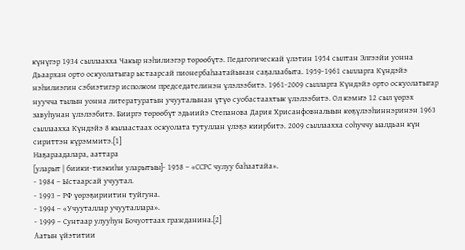күнүгэр 1934 сыллаахха Чакыр нэһилиэгэр төрөөбүтэ. Педагогическай үлэтин 1954 сылтан Элгээйи уонна Дьаархан орто оскуолатыгар ыстаарсай пионербаһаатайынан саҕалаабыта. 1959-1961 сылларга Күндэйэ нэһилиэгин сэбиэтигэр исполком председателинэн үлэлээбитэ. 1961-2009 сылларга Күндэйэ орто оскуолатыгар нуучча тылын уонна литературатын учууталынан үтүө суобастаахтык үлэлээбитэ. Ол кэмҥэ 12 сыл үөрэх завуһунан үлэлээбитэ. Бииргэ төрөөбүт эдьиийэ Степанова Дария Хрисанфовналыын көҕүлээһиннэринэн 1963 сыллаахха Күндэйэ 8 кылаастаах оскуолата тутуллан үлэҕэ киирбитэ. 2009 сыллаахха соһуччу ыалдьан күн сириттэн күрэммитэ.[1]
Наҕараадалара, ааттара
[уларыт | биики-тиэкиһи уларытыы]- 1958 – «ССРС чулуу баһаатайа».
- 1984 – Ыстаарсай учуутал.
- 1993 – РФ үөрэҕириитин туйгуна.
- 1994 – «Учууталлар учууталлара».
- 1999 – Сунтаар улууһун Бочуоттаах гражданина.[2]
Аатын үйэтитии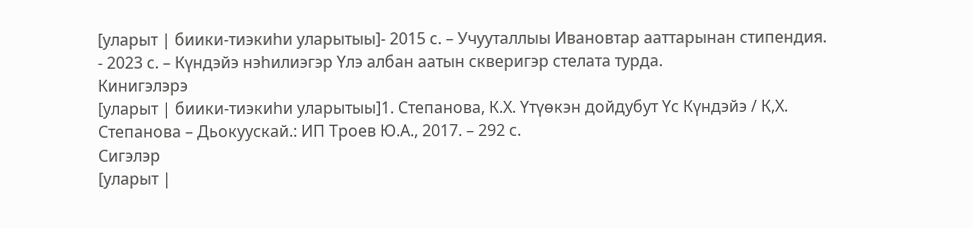[уларыт | биики-тиэкиһи уларытыы]- 2015 с. – Учууталлыы Ивановтар ааттарынан стипендия.
- 2023 с. – Күндэйэ нэһилиэгэр Үлэ албан аатын скверигэр стелата турда.
Кинигэлэрэ
[уларыт | биики-тиэкиһи уларытыы]1. Степанова, К.Х. Үтүөкэн дойдубут Үс Күндэйэ / К,Х. Степанова – Дьокуускай.: ИП Троев Ю.А., 2017. – 292 с.
Сигэлэр
[уларыт |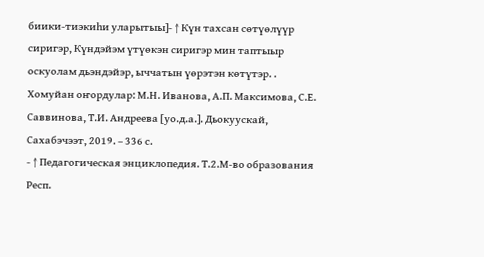биики-тиэкиһи уларытыы]- ↑ Күн тахсан сөтүөлүүр сиригэр, Күндэйэм үтүөкэн сиригэр мин таптыыр оскуолам дьэндэйэр, ыччатын үөрэтэн көтүтэр. . Хомуйан оҥордулар: М.Н. Иванова, А.П. Максимова, С.Е. Саввинова, Т.И. Андреева [уо.д.а.]. Дьокуускай, Сахабэчээт, 2019. – 336 с.
- ↑ Педагогическая энциклопедия. Т.2.М-во образования Респ.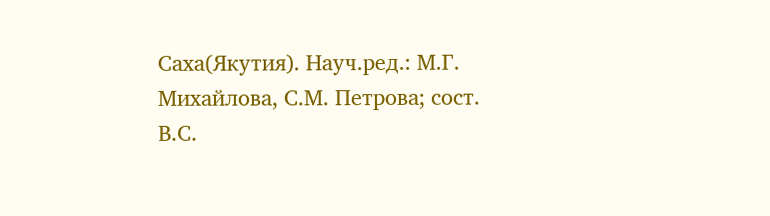Саха(Якутия). Науч.ред.: М.Г. Михайлова, С.М. Петрова; сост. В.С.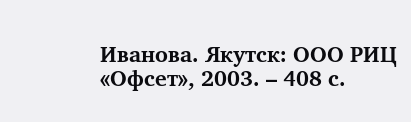Иванова. Якутск: ООО РИЦ «Офсет», 2003. – 408 с.